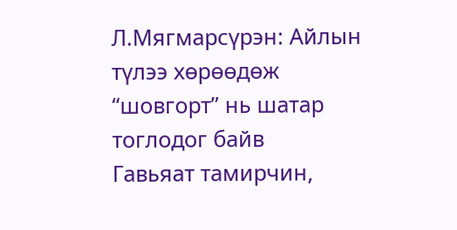Л.Мягмарсүрэн: Айлын түлээ хөрөөдөж “шовгорт” нь шатар тоглодог байв
Гавьяат тамирчин,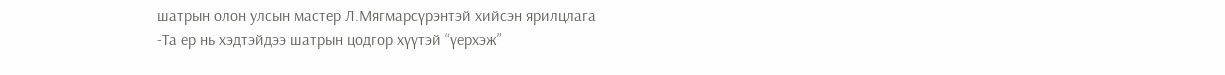шатрын олон улсын мастер Л.Мягмарсүрэнтэй хийсэн ярилцлага
-Та ер нь хэдтэйдээ шатрын цодгор хүүтэй “үерхэж”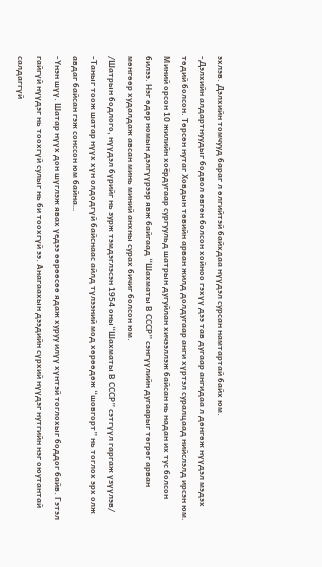эхлэв. Дэлхийн томчууд бараг л өлгийтэй байхдаа нүүдэл сурсан намтартай байх юм.
-Дэлхийн алдартнуудыг бодвол өвгөн болсон хойноо гэхүү дээ тав дугаар ангидаа л дөнгөж нүүдэл мэдэх төдий болсон. Төрсөн нутаг Ховдын төвийн арван жилд долдугаар анги хүртэл суралцаад нийслэлд ирсэн юм. Миний орсон 10 жилийн хоёрдугаар сургуульд шатрын дугуйлан хичээллэж байсан нь надан их тус болсон билээ. Нэг өдөр номын дэлгүүрээр явж байгаад “Шахматы В СССР” сэнгүүлийн дугаарыг төгрөг арван мөнгөөр худалдаж авсан минь миний анхны сурах бичиг болсон юм.
/Шатрын бодлого, нүүдэл бүрийг нь зурж тэмдэглэсэн 1954 оны“Шахматы В СССР” сэтгүүл гаргаж үзүүлэв/
-Таныг тоож шатар нүүх хүн олдодгүй байснаас айлд түлээний мод хөрөөдөж “шовгорт” нь тоглох эрх олж авдаг байсан гэж сонссон юм байна…
-Үнэн шүү. Шатар нүүх дон шүглэж явах үедээ өөрөөсөө ядаж хуруу илүү хүнтэй тоглохыг боддог байв. Гэтэл гайгүй нүүдэг нь тоохгүй сулыг нь би тоохгүй ээ. Анагаахын дээдийн сүрхий нүүдэг нутгийн нэг оюутантай салдаггүй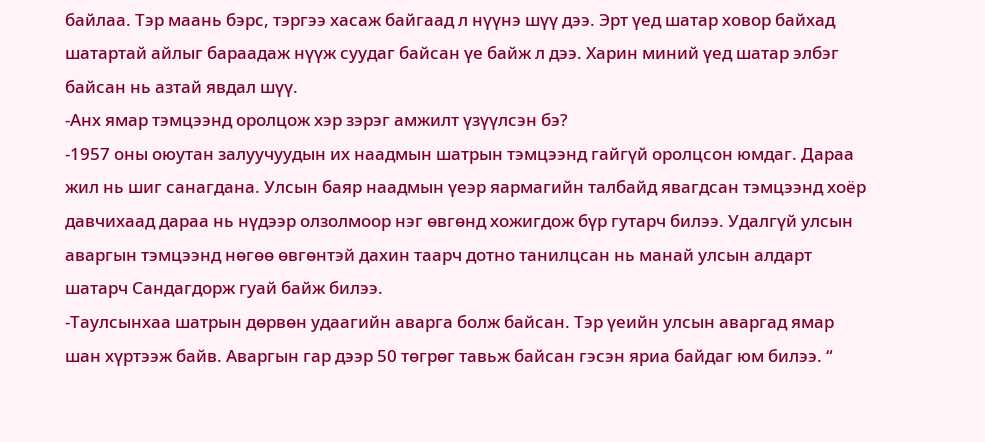байлаа. Тэр маань бэрс, тэргээ хасаж байгаад л нүүнэ шүү дээ. Эрт үед шатар ховор байхад шатартай айлыг бараадаж нүүж суудаг байсан үе байж л дээ. Харин миний үед шатар элбэг байсан нь азтай явдал шүү.
-Анх ямар тэмцээнд оролцож хэр зэрэг амжилт үзүүлсэн бэ?
-1957 оны оюутан залуучуудын их наадмын шатрын тэмцээнд гайгүй оролцсон юмдаг. Дараа жил нь шиг санагдана. Улсын баяр наадмын үеэр яармагийн талбайд явагдсан тэмцээнд хоёр давчихаад дараа нь нүдээр олзолмоор нэг өвгөнд хожигдож бүр гутарч билээ. Удалгүй улсын аваргын тэмцээнд нөгөө өвгөнтэй дахин таарч дотно танилцсан нь манай улсын алдарт шатарч Сандагдорж гуай байж билээ.
-Таулсынхаа шатрын дөрвөн удаагийн аварга болж байсан. Тэр үеийн улсын аваргад ямар шан хүртээж байв. Аваргын гар дээр 50 төгрөг тавьж байсан гэсэн яриа байдаг юм билээ. “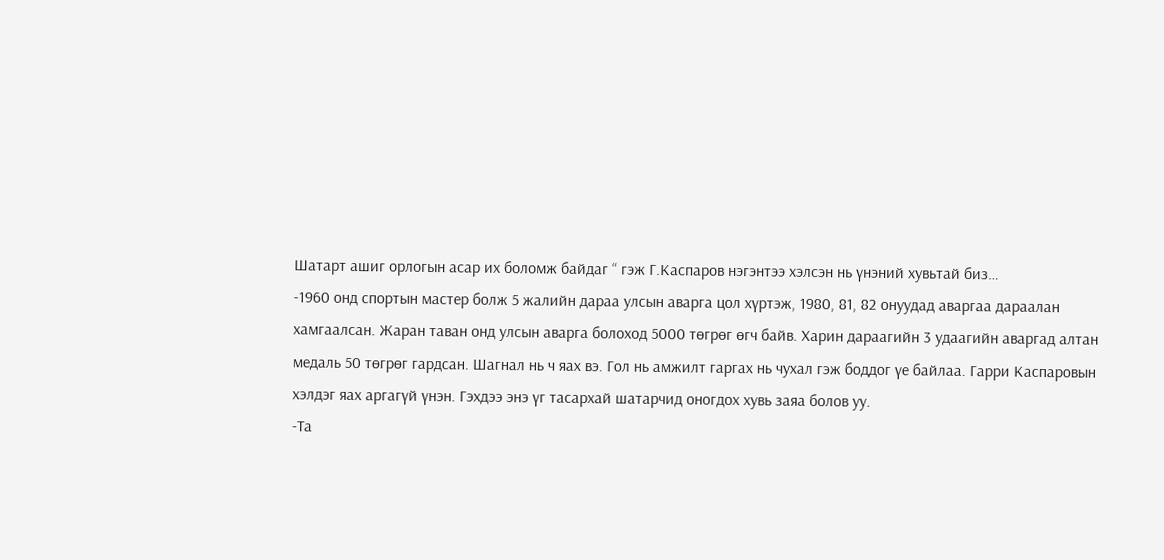Шатарт ашиг орлогын асар их боломж байдаг “ гэж Г.Каспаров нэгэнтээ хэлсэн нь үнэний хувьтай биз…
-1960 онд спортын мастер болж 5 жалийн дараа улсын аварга цол хүртэж, 1980, 81, 82 онуудад аваргаа дараалан хамгаалсан. Жаран таван онд улсын аварга болоход 5000 төгрөг өгч байв. Харин дараагийн 3 удаагийн аваргад алтан медаль 50 төгрөг гардсан. Шагнал нь ч яах вэ. Гол нь амжилт гаргах нь чухал гэж боддог үе байлаа. Гарри Каспаровын хэлдэг яах аргагүй үнэн. Гэхдээ энэ үг тасархай шатарчид оногдох хувь заяа болов уу.
-Та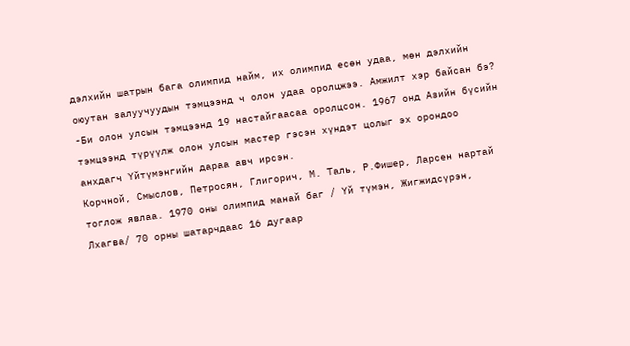дэлхийн шатрын бага олимпид найм, их олимпид есөн удаа, мөн дэлхийн оюутан залуучуудын тэмцээнд ч олон удаа оролцжээ. Амжилт хэр байсан бэ?
-Би олон улсын тэмцээнд 19 настайгаасаа оролцсон. 1967 онд Азийн бүсийн тэмцээнд түрүүлж олон улсын мастер гэсэн хүндэт цолыг эх орондоо анхдагч Үйтүмэнгийн дараа авч ирсэн.
Корчной, Смыслов, Петросян, Глигорич, М. Таль, Р.Фишер, Ларсен нартай тоглож явлаа. 1970 оны олимпид манай баг / Үй түмэн, Жигжидсүрэн, Лхагва/ 70 орны шатарчдаас 16 дугаар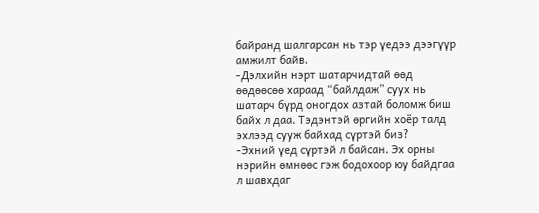байранд шалгарсан нь тэр үедээ дээгүүр амжилт байв.
-Дэлхийн нэрт шатарчидтай өөд өөдөөсөө хараад “байлдаж” суух нь шатарч бүрд оногдох азтай боломж биш байх л даа. Тэдэнтэй өргийн хоёр талд эхлээд сууж байхад сүртэй биз?
-Эхний үед сүртэй л байсан. Эх орны нэрийн өмнөөс гэж бодохоор юу байдгаа л шавхдаг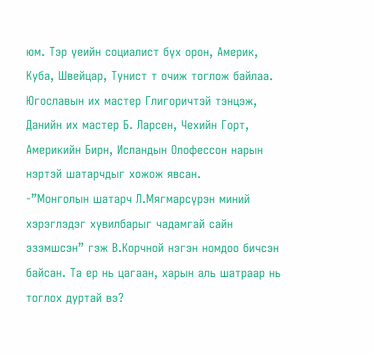юм. Тэр үеийн социалист бүх орон, Америк, Куба, Швейцар, Тунист т очиж тоглож байлаа. Югославын их мастер Глигоричтэй тэнцэж, Данийн их мастер Б. Ларсен, Чехийн Горт, Америкийн Бирн, Исландын Олофессон нарын нэртэй шатарчдыг хожож явсан.
-”Монголын шатарч Л.Мягмарсүрэн миний хэрэглэдэг хувилбарыг чадамгай сайн эзэмшсэн” гэж В.Корчной нэгэн номдоо бичсэн байсан. Та ер нь цагаан, харын аль шатраар нь тоглох дуртай вэ?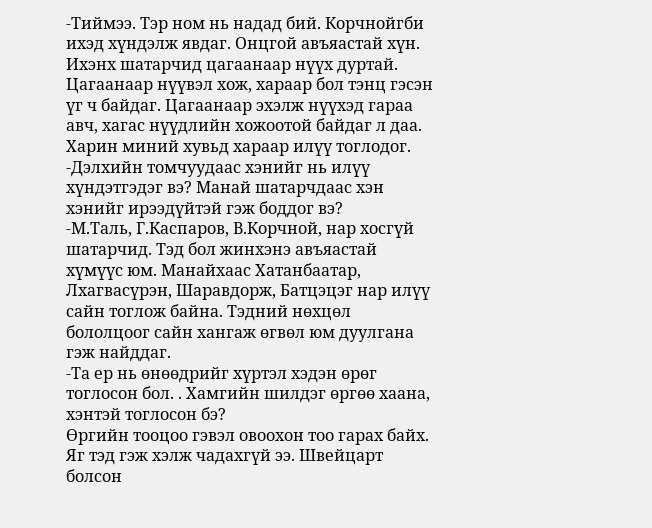-Тиймээ. Тэр ном нь надад бий. Корчнойгби ихэд хүндэлж явдаг. Онцгой авъяастай хүн. Ихэнх шатарчид цагаанаар нүүх дуртай. Цагаанаар нүүвэл хож, хараар бол тэнц гэсэн үг ч байдаг. Цагаанаар эхэлж нүүхэд гараа авч, хагас нүүдлийн хожоотой байдаг л даа. Харин миний хувьд хараар илүү тоглодог.
-Дэлхийн томчуудаас хэнийг нь илүү хүндэтгэдэг вэ? Манай шатарчдаас хэн хэнийг ирээдүйтэй гэж боддог вэ?
-М.Таль, Г.Каспаров, В.Корчной, нар хосгүй шатарчид. Тэд бол жинхэнэ авъяастай хүмүүс юм. Манайхаас Хатанбаатар, Лхагвасүрэн, Шаравдорж, Батцэцэг нар илүү сайн тоглож байна. Тэдний нөхцөл бололцоог сайн хангаж өгвөл юм дуулгана гэж найддаг.
-Та ер нь өнөөдрийг хүртэл хэдэн өрөг тоглосон бол. . Хамгийн шилдэг өргөө хаана, хэнтэй тоглосон бэ?
Өргийн тооцоо гэвэл овоохон тоо гарах байх. Яг тэд гэж хэлж чадахгүй ээ. Швейцарт болсон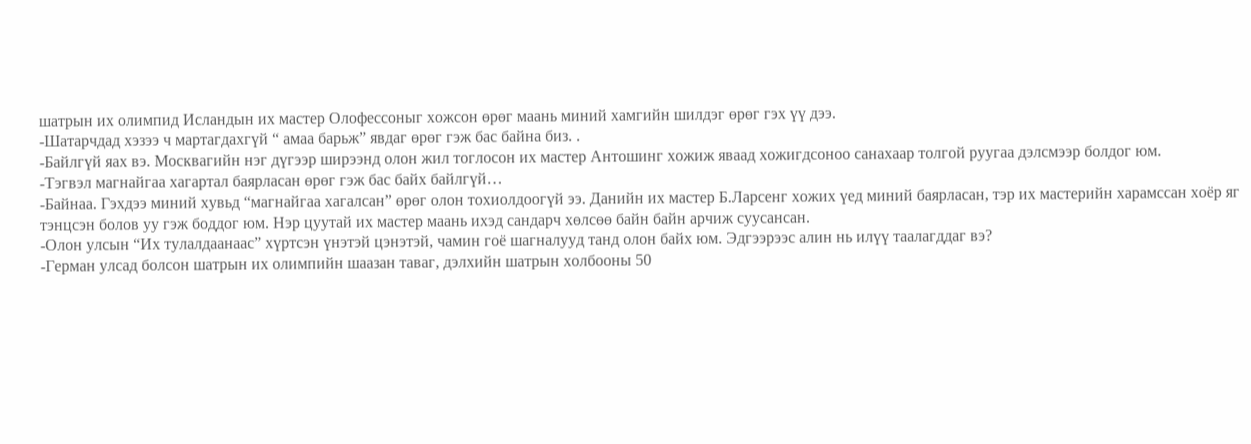шатрын их олимпид Исландын их мастер Олофессоныг хожсон өрөг маань миний хамгийн шилдэг өрөг гэх үү дээ.
-Шатарчдад хэзээ ч мартагдахгүй “ амаа барьж” явдаг өрөг гэж бас байна биз. .
-Байлгүй яах вэ. Москвагийн нэг дүгээр ширээнд олон жил тоглосон их мастер Антошинг хожиж яваад хожигдсоноо санахаар толгой руугаа дэлсмээр болдог юм.
-Тэгвэл магнайгаа хагартал баярласан өрөг гэж бас байх байлгүй…
-Байнаа. Гэхдээ миний хувьд “магнайгаа хагалсан” өрөг олон тохиолдоогүй ээ. Данийн их мастер Б.Ларсенг хожих үед миний баярласан, тэр их мастерийн харамссан хоёр яг тэнцсэн болов уу гэж боддог юм. Нэр цуутай их мастер маань ихэд сандарч хөлсөө байн байн арчиж суусансан.
-Олон улсын “Их тулалдаанаас” хүртсэн үнэтэй цэнэтэй, чамин гоё шагналууд танд олон байх юм. Эдгээрээс алин нь илүү таалагддаг вэ?
-Герман улсад болсон шатрын их олимпийн шаазан таваг, дэлхийн шатрын холбооны 50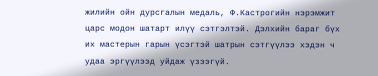жилийн ойн дурсгалын медаль, Ф.Кастрогийн нэрэмжит царс модон шатарт илүү сэтгэлтэй. Дэлхийн бараг бүх их мастерын гарын үсэгтэй шатрын сэтгүүлээ хэдэн ч удаа эргүүлээд уйдаж үзээгүй.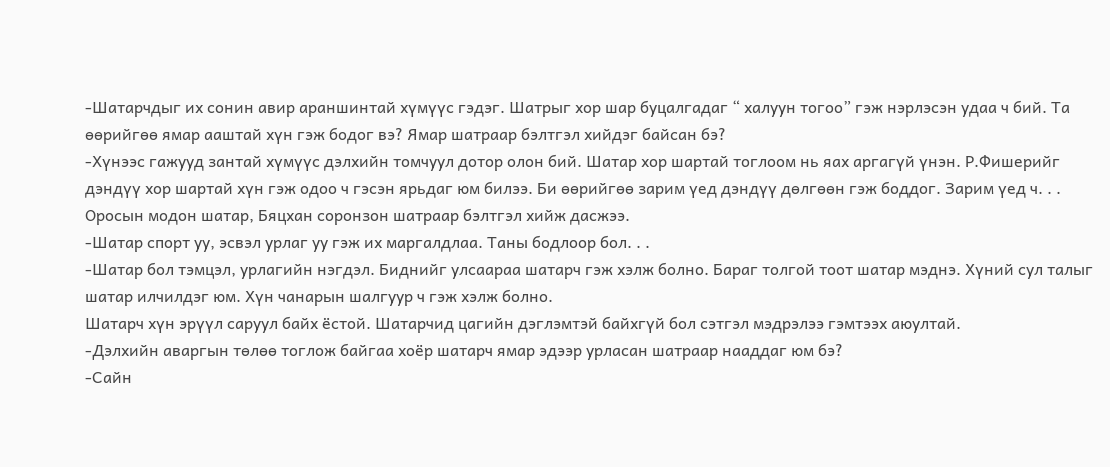-Шатарчдыг их сонин авир араншинтай хүмүүс гэдэг. Шатрыг хор шар буцалгадаг “ халуун тогоо” гэж нэрлэсэн удаа ч бий. Та өөрийгөө ямар ааштай хүн гэж бодог вэ? Ямар шатраар бэлтгэл хийдэг байсан бэ?
-Хүнээс гажууд зантай хүмүүс дэлхийн томчуул дотор олон бий. Шатар хор шартай тоглоом нь яах аргагүй үнэн. Р.Фишерийг дэндүү хор шартай хүн гэж одоо ч гэсэн ярьдаг юм билээ. Би өөрийгөө зарим үед дэндүү дөлгөөн гэж боддог. Зарим үед ч. . . Оросын модон шатар, Бяцхан соронзон шатраар бэлтгэл хийж дасжээ.
-Шатар спорт уу, эсвэл урлаг уу гэж их маргалдлаа. Таны бодлоор бол. . .
-Шатар бол тэмцэл, урлагийн нэгдэл. Биднийг улсаараа шатарч гэж хэлж болно. Бараг толгой тоот шатар мэднэ. Хүний сул талыг шатар илчилдэг юм. Хүн чанарын шалгуур ч гэж хэлж болно.
Шатарч хүн эрүүл саруул байх ёстой. Шатарчид цагийн дэглэмтэй байхгүй бол сэтгэл мэдрэлээ гэмтээх аюултай.
-Дэлхийн аваргын төлөө тоглож байгаа хоёр шатарч ямар эдээр урласан шатраар нааддаг юм бэ?
-Сайн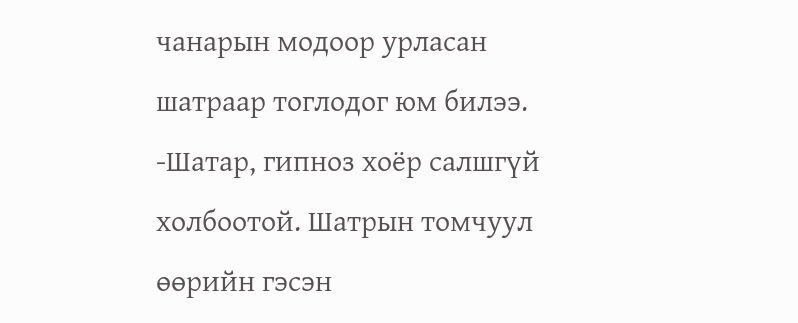чанарын модоор урласан шатраар тоглодог юм билээ.
-Шатар, гипноз хоёр салшгүй холбоотой. Шатрын томчуул өөрийн гэсэн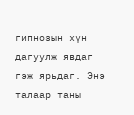гипнозын хүн дагуулж явдаг гэж ярьдаг. Энэ талаар таны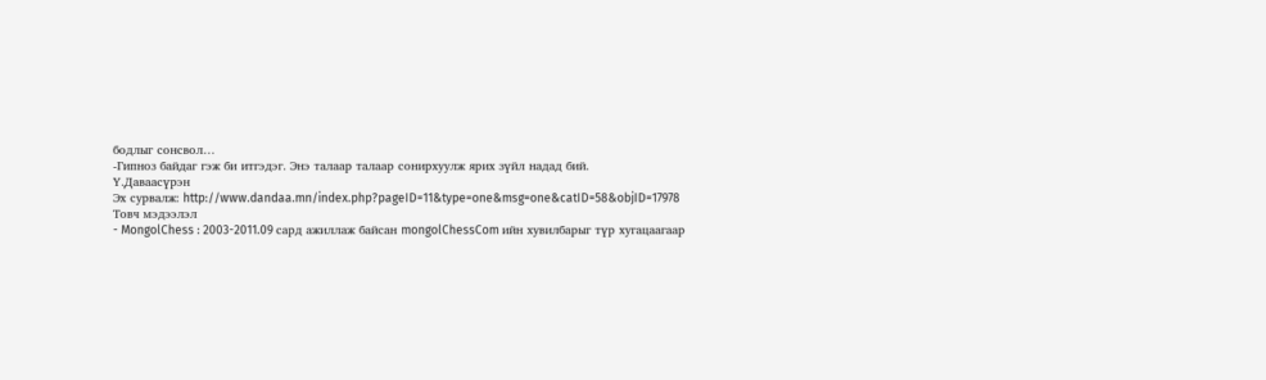бодлыг сонсвол…
-Гипноз байдаг гэж би итгэдэг. Энэ талаар талаар сонирхуулж ярих зүйл надад бий.
Ү.Даваасүрэн
Эх сурвалж: http://www.dandaa.mn/index.php?pageID=11&type=one&msg=one&catID=58&objID=17978
Товч мэдээлэл
- MongolChess : 2003-2011.09 сард ажиллаж байсан mongolChessCom ийн хувилбарыг түр хугацаагаар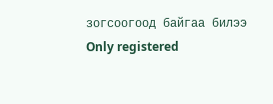зогсоогоод байгаа билээ
Only registered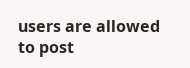users are allowed to post